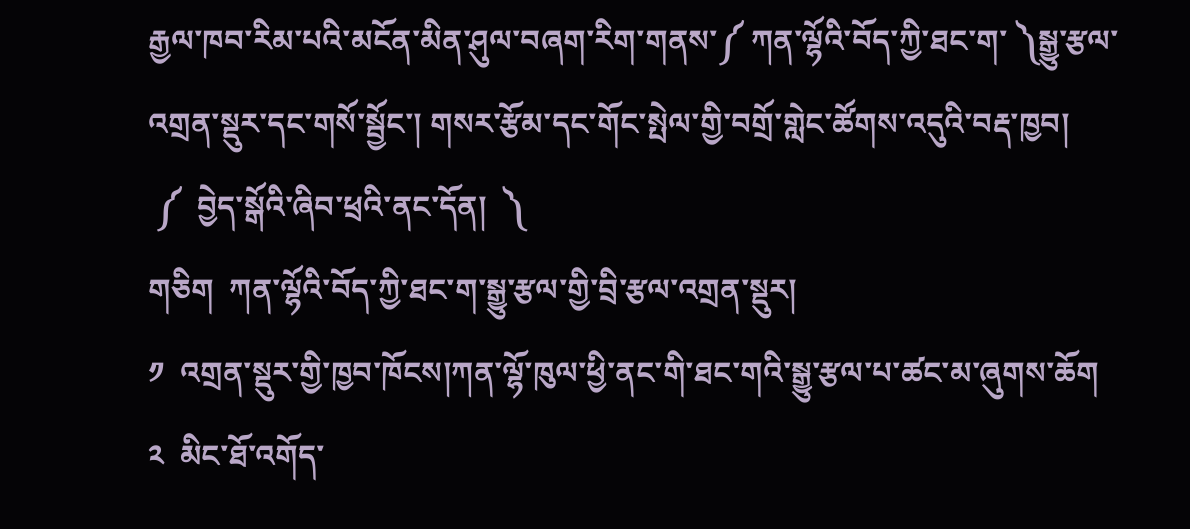རྒྱལ་ཁབ་རིམ་པའི་མངོན་མིན་ཤུལ་བཞག་རིག་གནས་༼ ཀན་ལྷོའི་བོད་ཀྱི་ཐང་ག་ ༽སྒྱུ་རྩལ་འགྲན་སྡུར་དང་གསོ་སྦྱོང་། གསར་རྩོམ་དང་གོང་སྤེལ་གྱི་བགྲོ་གླེང་ཚོགས་འདུའི་བརྡ་ཁྱབ།
 ༼  བྱེད་སྒོའི་ཞིབ་ཕྲའི་ནང་དོན།  ༽
གཅིག  ཀན་ལྷོའི་བོད་ཀྱི་ཐང་ག་སྒྱུ་རྩལ་གྱི་བྲི་རྩལ་འགྲན་སྡུར།
༡  འགྲན་སྡུར་གྱི་ཁྱབ་ཁོངས།ཀན་ལྷོ་ཁུལ་ཕྱི་ནང་གི་ཐང་གའི་སྒྱུ་རྩལ་པ་ཚང་མ་ཞུགས་ཆོག
༢  མིང་ཐོ་འགོད་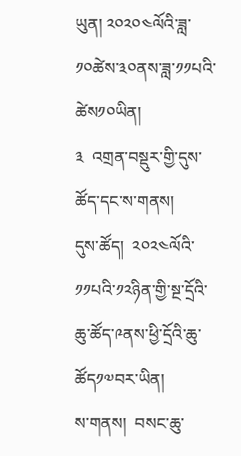ཡུན། ༢༠༢༠༤ལོའི་ཟླ་༡༠ཚེས་༣༠ནས་ཟླ་༡༡པའི་ཚེས༡༠ཡིན།
༣  འགྲན་བསྡུར་གྱི་དུས་ཚོད་དང་ས་གནས།
དུས་ཚོད།  ༢༠༢༤ལོའི་༡༡པའི་༡༢ཉིན་གྱི་སྔ་དྲོའི་ཆུ་ཚོད་༩ནས་ཕྱི་དྲོའི་ཆུ་ཚོད༡༧བར་ཡིན།
ས་གནས།  བསང་ཆུ་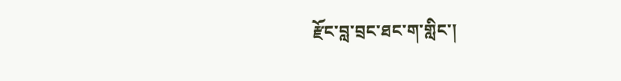རྫོང་བླ་བྲང་ཐང་ག་གླིང་།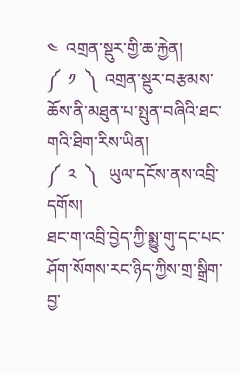༤  འགྲན་སྡུར་གྱི་ཆ་རྐྱེན།
༼  ༡  ༽  འགྲན་སྡུར་བརྩམས་ཆོས་ནི་མཐུན་པ་སྤུན་བཞིའི་ཐང་གའི་ཐིག་རིས་ཡིན།
༼  ༢  ༽   ཡུལ་དངོས་ནས་འབྲི་དགོས།
ཐང་ག་འབྲི་བྱེད་ཀྱི་སྨྱུ་གུ་དང་པང་ཤོག་སོགས་རང་ཉིད་ཀྱིས་གྲ་སྒྲིག་བྱ་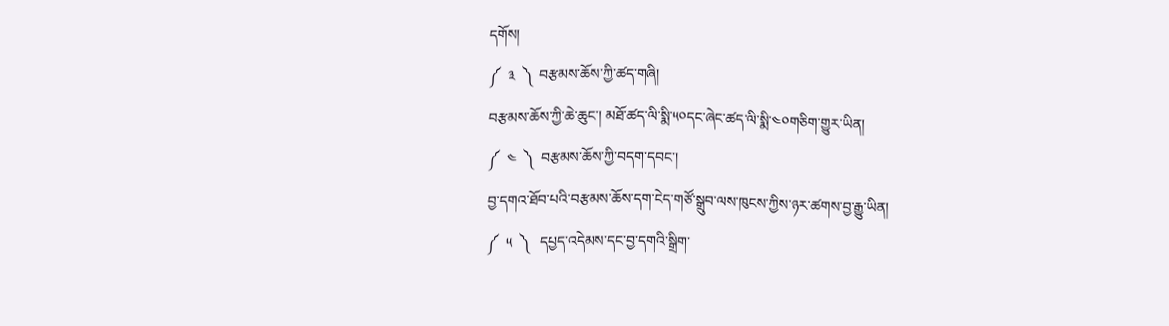དགོས།
༼  ༣  ༽  བརྩམས་ཆོས་ཀྱི་ཚད་གཞི།
བརྩམས་ཆོས་ཀྱི་ཆེ་ཆུང་། མཐོ་ཚད་ལི་སྨི་༥༠དང་ཞེང་ཚད་ལི་སྨི་༤༠གཅིག་གྱུར་ཡིན།
༼  ༤  ༽  བརྩམས་ཆོས་ཀྱི་བདག་དབང་།
བྱ་དགའ་ཐོབ་པའི་བརྩམས་ཆོས་དག་ངེད་གཙོ་སྒྲུབ་ལས་ཁུངས་ཀྱིས་ཉར་ཚགས་བྱ་རྒྱུ་ཡིན།
༼  ༥  ༽   དཔྱད་འདེམས་དང་བྱ་དགའི་སྒྲིག་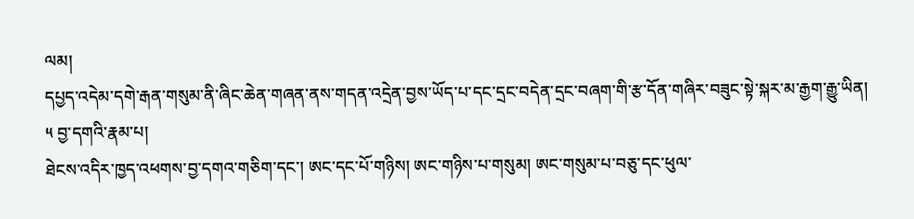ལམ།
དཔྱད་འདེམ་དགེ་རྒན་གསུམ་ནི་ཞིང་ཆེན་གཞན་ནས་གདན་འདྲེན་བྱས་ཡོད་པ་དང་དྲང་བདེན་དྲང་བཞག་གི་རྩ་དོན་གཞིར་བཟུང་སྟེ་སྐར་མ་རྒྱག་རྒྱུ་ཡིན།
༥ བྱ་དགའི་རྣམ་པ།
ཐེངས་འདིར་ཁྱད་འཕགས་བྱ་དགའ་གཅིག་དང་། ཨང་དང་པོ་གཉིས། ཨང་གཉིས་པ་གསུམ། ཨང་གསུམ་པ་བཅུ་དང་ཕུལ་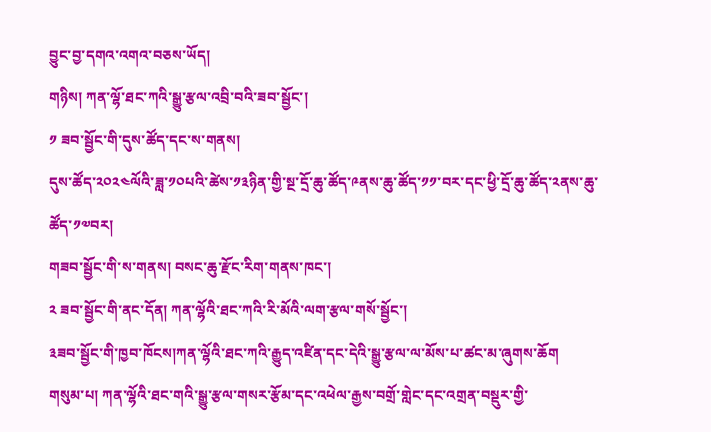བྱུང་བྱ་དགའ་འགའ་བཅས་ཡོད།
གཉིས། ཀན་ལྷོ་ཐང་ཀའི་སྒྱུ་རྩལ་འབྲི་བའི་ཟབ་སྦྱོང་།
༡ ཟབ་སྦྱོང་གི་དུས་ཚོད་དང་ས་གནས།
དུས་ཚོད་༢༠༢༤ལོའི་ཟླ་༡༠པའི་ཚེས་༡༣ཉིན་གྱི་སྔ་དྲོ་ཆུ་ཚོད་༩ནས་ཆུ་ཚོད་༡༡་བར་དང་ཕྱི་དྲོ་ཆུ་ཚོད་༢ནས་ཆུ་ཚོད་༡༧བར།
གཟབ་སྦྱོང་གི་ས་གནས། བསང་ཆུ་རྫོང་རིག་གནས་ཁང་།
༢ ཟབ་སྦྱོང་གི་ནང་དོན། ཀན་ལྷོའི་ཐང་ཀའི་རི་མོའི་ལག་རྩལ་གསོ་སྦྱོང་།
༣ཟབ་སྦྱོང་གི་ཁྱབ་ཁོངས།ཀན་ལྷོའི་ཐང་ཀའི་རྒྱུད་འཛིན་དང་དེའི་སྒྱུ་རྩལ་ལ་མོས་པ་ཚང་མ་ཞུགས་ཆོག
གསུམ་པ། ཀན་ལྷོའི་ཐང་གའི་སྒྱུ་རྩལ་གསར་རྩོམ་དང་འཕེལ་རྒྱས་བགྲོ་གླེང་དང་འགྲན་བསྡུར་གྱི་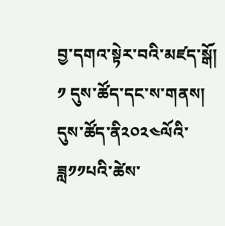བྱ་དགའ་སྟེར་བའི་མཛད་སྒོ།
༡ དུས་ཚོད་དང་ས་གནས།
དུས་ཚོད་ནི༢༠༢༤ལོའི་ཟླ༡༡པའི་ཚེས་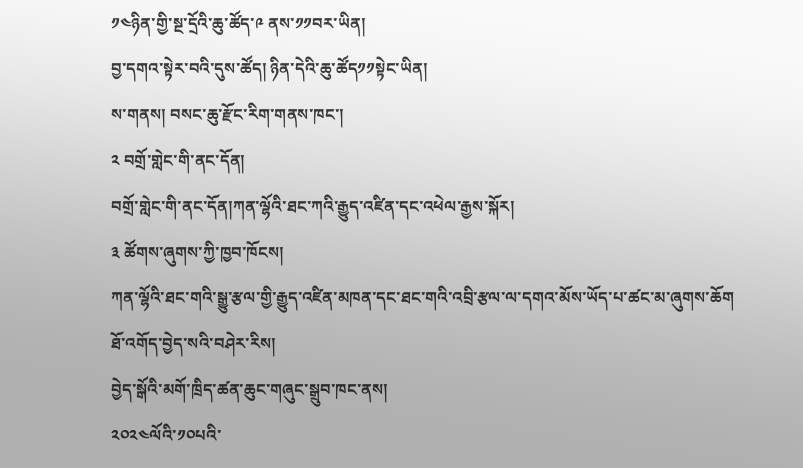༡༤ཉིན་གྱི་སྔ་དྲོའི་ཆུ་ཚོད་༩ ནས་༡༡བར་ཡིན།
བྱ་དགའ་སྟེར་བའི་དུས་ཚོད། ཉིན་དེའི་ཆུ་ཚོད༡༡སྟེང་ཡིན།
ས་གནས། བསང་ཆུ་རྫོང་རིག་གནས་ཁང་།
༢ བགྲོ་གླེང་གི་ནང་དོན།
བགྲོ་གླེང་གི་ནང་དོན།ཀན་ལྷོའི་ཐང་ཀའི་རྒྱུད་འཛིན་དང་འཕེལ་རྒྱས་སྐོར།
༣ ཚོགས་ཞུགས་ཀྱི་ཁྱབ་ཁོངས།
ཀན་ལྷོའི་ཐང་གའི་སྒྱུ་རྩལ་གྱི་རྒྱུད་འཛིན་མཁན་དང་ཐང་གའི་འབྲི་རྩལ་ལ་དགའ་མོས་ཡོད་པ་ཚང་མ་ཞུགས་ཆོག
ཐོ་འགོད་བྱེད་སའི་བཤེར་རིས།
བྱེད་སྒོའི་མགོ་ཁྲིད་ཚན་ཆུང་གཞུང་སྒྲུབ་ཁང་ནས།
༢༠༢༤ལོའི་༡༠པའི་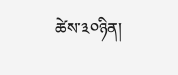ཚེས་༣༠ཉིན།